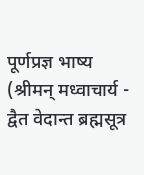पूर्णप्रज्ञ भाष्य (श्रीमन् मध्वाचार्य - द्वैत वेदान्त ब्रह्मसूत्र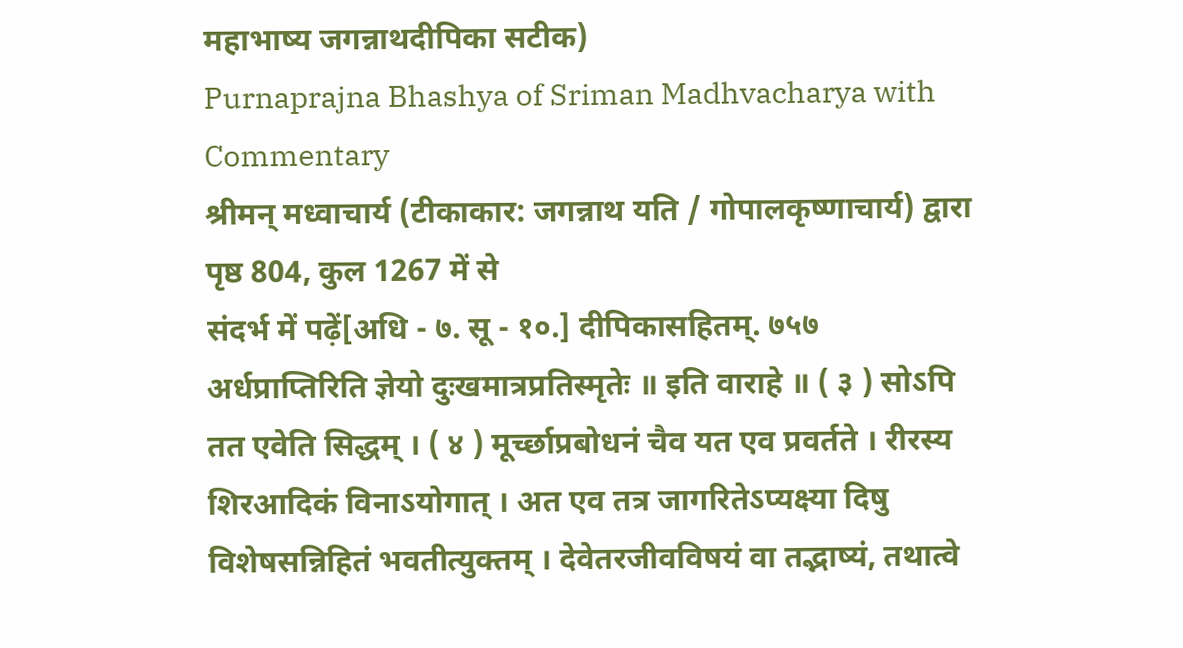महाभाष्य जगन्नाथदीपिका सटीक)
Purnaprajna Bhashya of Sriman Madhvacharya with Commentary
श्रीमन् मध्वाचार्य (टीकाकार: जगन्नाथ यति / गोपालकृष्णाचार्य) द्वारा
पृष्ठ 804, कुल 1267 में से
संदर्भ में पढ़ें[अधि - ७. सू - १०.] दीपिकासहितम्. ७५७ अर्धप्राप्तिरिति ज्ञेयो दुःखमात्रप्रतिस्मृतेः ॥ इति वाराहे ॥ ( ३ ) सोऽपि तत एवेति सिद्धम् । ( ४ ) मूर्च्छाप्रबोधनं चैव यत एव प्रवर्तते । रीरस्य शिरआदिकं विनाऽयोगात् । अत एव तत्र जागरितेऽप्यक्ष्या दिषु विशेषसन्निहितं भवतीत्युक्तम् । देवेतरजीवविषयं वा तद्भाष्यं, तथात्वे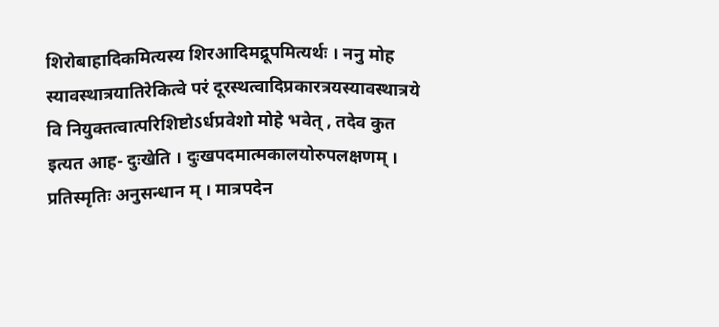शिरोबाहादिकमित्यस्य शिरआदिमद्रूपमित्यर्थः । ननु मोह स्यावस्थात्रयातिरेकित्वे परं दूरस्थत्वादिप्रकारत्रयस्यावस्थात्रये वि नियुक्तत्वात्परिशिष्टोऽर्धप्रवेशो मोहे भवेत् , तदेव कुत इत्यत आह- दुःखेति । दुःखपदमात्मकालयोरुपलक्षणम् । प्रतिस्मृतिः अनुसन्धान म् । मात्रपदेन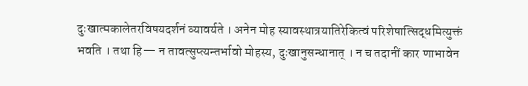दुःखात्मकालेतरविषयदर्शनं व्यावर्यते । अनेन मोह स्यावस्थात्रयातिरेकित्वं परिशेषात्सिद्धमित्युक्तं भवति । तथा हि— न तावत्सुप्त्यन्तर्भावो मोहस्य, दुःखानुसन्धानात् । न च तदानीं कार णाभावेन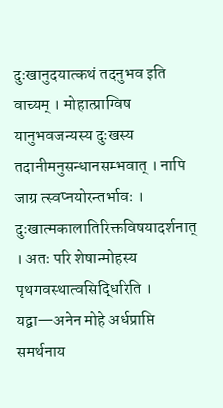दुःखानुदयात्कथं तदनुभव इति वाच्यम् । मोहात्प्राग्विष यानुभवजन्यस्य दुःखस्य तदानीमनुसन्धानसम्भवात् । नापि जाग्र त्स्वप्नयोरन्तर्भावः । दुःखात्मकालातिरिक्तविषयादर्शनात् । अतः परि शेषान्मोहस्य पृथगवस्थात्वसिद्धिरिति । यद्वा—अनेन मोहे अर्धप्राप्ति समर्थनाय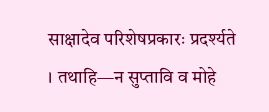साक्षादेव परिशेषप्रकारः प्रदर्श्यते । तथाहि—न सुप्तावि व मोहे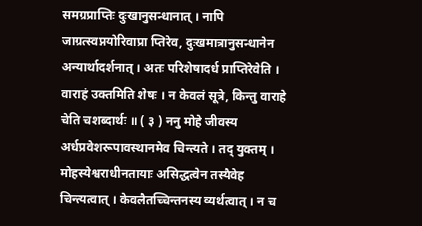समग्रप्राप्तिः दुःखानुसन्धानात् । नापि जाग्रत्स्वप्नयोरिवाप्रा प्तिरेव, दुःखमात्रानुसन्धानेन अन्यार्थादर्शनात् । अतः परिशेषादर्ध प्राप्तिरेवेति । वाराहं उक्तमिति शेषः । न केवलं सूत्रे, किन्तु वाराहे चेति चशब्दार्थः ॥ ( ३ ) ननु मोहे जीवस्य अर्धप्रवेशरूपावस्थानमेव चिन्त्यते । तद् युक्तम् । मोहस्येश्वराधीनतायाः असिद्धत्वेन तस्यैवेह चिन्त्यत्वात् । केवलैतच्चिन्तनस्य व्यर्थत्वात् । न च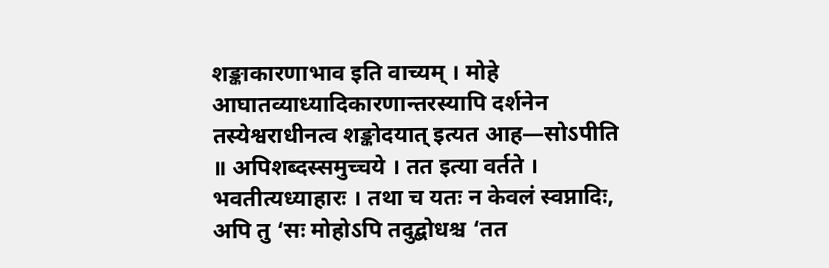शङ्काकारणाभाव इति वाच्यम् । मोहे आघातव्याध्यादिकारणान्तरस्यापि दर्शनेन तस्येश्वराधीनत्व शङ्कोदयात् इत्यत आह—सोऽपीति ॥ अपिशब्दस्समुच्चये । तत इत्या वर्तते । भवतीत्यध्याहारः । तथा च यतः न केवलं स्वप्नादिः, अपि तु ‘सः मोहोऽपि तदुद्बोधश्च ‘तत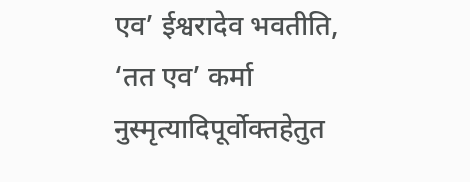एव’ ईश्वरादेव भवतीति, ‘तत एव’ कर्मा नुस्मृत्यादिपूर्वोक्तहेतुत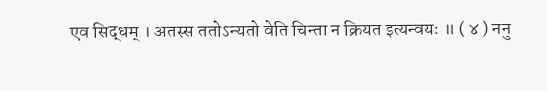एव सिद्धम् । अतस्स ततोऽन्यतो वेति चिन्ता न क्रियत इत्यन्वयः ॥ ( ४ ) ननु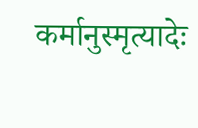कर्मानुस्मृत्यादेः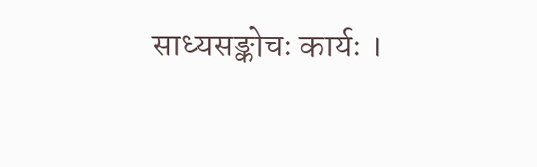साध्यसङ्कोचः कार्यः ।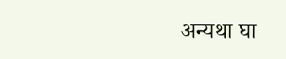अन्यथा घा